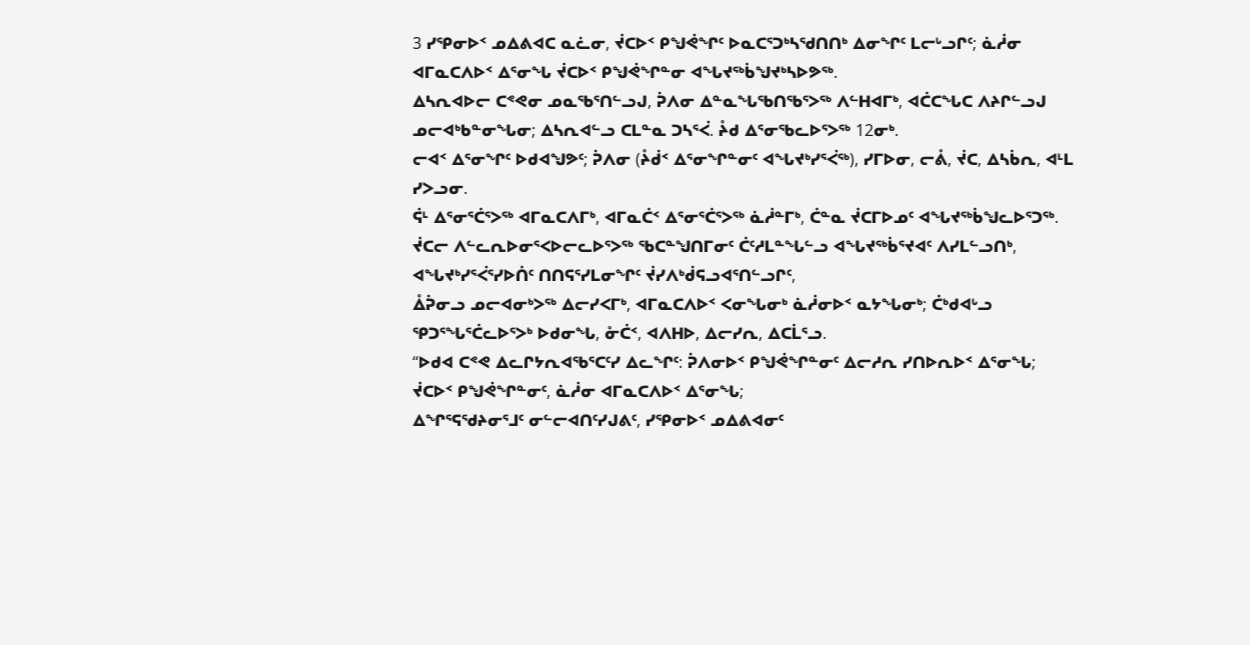3 ᓯᕿᓂᐅᑉ ᓄᐃᕕᐊᑕ ᓇᓛᓂ, ᔫᑕᐅᑉ ᑭᖑᕚᖏᑦ ᐅᓇᑕᕐᑐᒃᓴᖁᑎᑎᒃ ᐃᓂᖏᑦ ᒪᓕᒡᓗᒋᑦ; ᓈᓲᓂ ᐊᒥᓇᑕᐱᐅᑉ ᐃᕐᓂᖓ ᔫᑕᐅᑉ ᑭᖑᕚᖏᓐᓂ ᐊᖓᔪᖅᑳᖑᔪᒃᓴᐅᕗᖅ.
ᐃᓴᕆᐊᐅᓕ ᑕᕝᕙᓂ ᓄᓇᖃᕐᑎᓪᓗᒍ, ᕉᐱᓂ ᐃᓐᓇᖓᖃᑎᖃᕐᐳᖅ ᐱᓪᕼᐊᒥᒃ, ᐊᑖᑕᖓᑕ ᐱᔨᒋᓪᓗᒍ ᓄᓕᐊᒃᑲᓐᓂᖓᓂ; ᐃᓴᕆᐊᓪᓗ ᑕᒪᓐᓇ ᑐᓴᕐᐹ. ᔧᑯ ᐃᕐᓂᖃᓚᐅᕐᐳᖅ 12ᓂᒃ.
ᓕᐊᑉ ᐃᕐᓂᖏᑦ ᐅᑯᐊᖑᕗᑦ; ᕉᐱᓂ (ᔧᑰᑉ ᐃᕐᓂᖏᓐᓂᑦ ᐊᖓᔪᒃᓯᕐᐹᖅ), ᓯᒥᐅᓂ, ᓕᕔ, ᔫᑕ, ᐃᓴᑳᕆ, ᐊᒻᒪ ᓯᐳᓗᓂ.
ᕌᒻ ᐃᕐᓂᕐᑖᕐᐳᖅ ᐊᒥᓇᑕᐱᒥᒃ, ᐊᒥᓇᑖᑉ ᐃᕐᓂᕐᑖᕐᐳᖅ ᓈᓲᓐᒥᒃ, ᑖᓐᓇ ᔫᑕᒥᐅᓄᑦ ᐊᖓᔪᖅᑳᖑᓚᐅᕐᑐᖅ.
ᔫᑕᓕ ᐱᓪᓚᕆᐅᓂᕐᐸᐅᓕᓚᐅᕐᐳᖅ ᖃᑕᓐᖑᑎᒥᓂᑦ ᑖᑦᓱᒪᓐᖓᓪᓗ ᐊᖓᔪᖅᑳᕐᔪᐊᑦ ᐱᓯᒪᓪᓗᑎᒃ, ᐊᖓᔪᒃᓯᕐᐹᕐᓯᐅᑏᑦ ᑎᑎᕋᕐᓯᒪᓂᖏᑦ ᔫᓯᐱᒃᑰᕋᓗᐊᕐᑎᓪᓗᒋᑦ,
ᐂᕉᓂᓗ ᓄᓕᐊᓂᒃᐳᖅ ᐃᓕᓯᐸᒥᒃ, ᐊᒥᓇᑕᐱᐅᑉ ᐸᓂᖓᓂᒃ ᓈᓲᓂᐅᑉ ᓇᔭᖓᓂᒃ; ᑖᒃᑯᐊᒡᓗ ᕿᑐᕐᖓᕐᑖᓚᐅᕐᐳᒃ ᐅᑯᓂᖓ, ᓁᑖᑉ, ᐊᐱᕼᐅ, ᐃᓕᓯᕆ, ᐃᑕᒫᕐᓗ.
“ᐅᑯᐊ ᑕᕝᕙ ᐃᓚᒋᔭᕆᐊᖃᕐᑕᑦᓯ ᐃᓚᖏᑦ: ᕉᐱᓂᐅᑉ ᑭᖑᕚᖏᓐᓂᑦ ᐃᓕᓱᕆ ᓯᑎᐅᕆᐅᑉ ᐃᕐᓂᖓ;
ᔫᑕᐅᑉ ᑭᖑᕚᖏᓐᓂᑦ, ᓈᓲᓂ ᐊᒥᓇᑕᐱᐅᑉ ᐃᕐᓂᖓ;
ᐃᖏᕐᕋᖁᔨᓂᕐᒧᑦ ᓂᓪᓕᐊᑎᑦᓯᒍᕕᑦ, ᓯᕿᓂᐅᑉ ᓄᐃᕕᐊᓂᑦ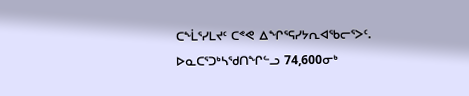ᑕᖕᒫᕐᓯᒪᔪᑦ ᑕᕝᕙ ᐃᖏᕐᕋᓯᔭᕆᐊᖃᓕᕐᐳᑦ.
ᐅᓇᑕᕐᑐᒃᓴᖁᑎᖏᓪᓗ 74,600ᓂᒃ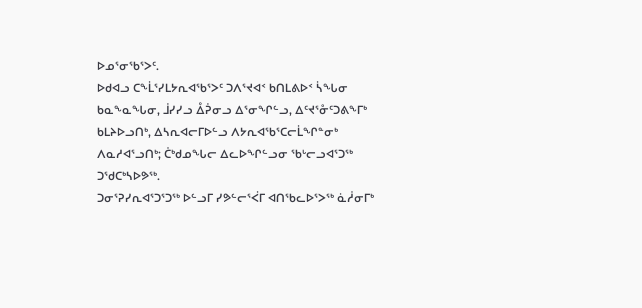ᐅᓄᕐᓂᖃᕐᐳᑦ.
ᐅᑯᐊᓗ ᑕᖕᒫᕐᓯᒪᔭᕆᐊᖃᕐᐳᑦ ᑐᐱᕐᔪᐊᑉ ᑲᑎᒪᕕᐅᑉ ᓵᖓᓂ ᑲᓇᖕᓇᖓᓂ, ᒨᓯᓯᓗ ᐂᕉᓂᓗ ᐃᕐᓂᖏᓪᓗ, ᐃᑦᔪᕐᓁᑦᑐᕕᖕᒥᒃ ᑲᒪᔨᐅᓗᑎᒃ, ᐃᓴᕆᐊᓕᒥᐅᓪᓗ ᐱᔭᕆᐊᖃᕐᑕᓕᒫᖏᓐᓂᒃ ᐱᓇᓱᐊᕐᓗᑎᒃ; ᑖᒃᑯᓄᖓᓕ ᐃᓚᐅᖏᓪᓗᓂ ᖃᒡᓕᓗᐊᕐᑐᖅ ᑐᖁᑕᒃᓴᐅᕗᖅ.
ᑐᓂᕐᕈᓯᕆᐊᕐᑐᕐᑐᖅ ᐅᓪᓗᒥ ᓯᕗᓪᓕᕐᐹᒥ ᐊᑎᖃᓚᐅᕐᐳᖅ ᓈᓲᓂᒥᒃ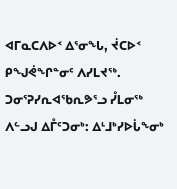ᐊᒥᓇᑕᐱᐅᑉ ᐃᕐᓂᖓ, ᔫᑕᐅᑉ ᑭᖑᕚᖏᓐᓂᑦ ᐱᓯᒪᔪᖅ.
ᑐᓂᕐᕈᓯᕆᐊᖃᕆᕗᕐᓗ ᓮᒪᓂᖅ ᐱᓪᓗᒍ ᐃᒤᑦᑐᓂᒃ: ᐃᒻᒧᒃᓯᐅᒑᖕᓂᒃ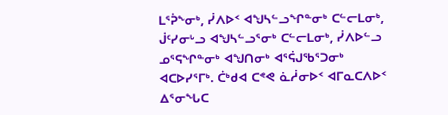ᒪᕐᕉᖕᓂᒃ, ᓰᐱᐅᑉ ᐊᖑᓴᓪᓗᖏᓐᓂᒃ ᑕᓪᓕᒪᓂᒃ, ᒎᑦᓯᓂᒡᓗ ᐊᖑᓴᓪᓗᕐᓂᒃ ᑕᓪᓕᒪᓂᒃ, ᓰᐱᐅᓪᓗ ᓄᕐᕋᖏᓐᓂᒃ ᐊᖑᑎᓂᒃ ᐊᕐᕌᒍᖃᕐᑐᓂᒃ ᐊᑕᐅᓯᕐᒥᒃ. ᑖᒃᑯᐊ ᑕᕝᕙ ᓈᓲᓂᐅᑉ ᐊᒥᓇᑕᐱᐅᑉ ᐃᕐᓂᖓᑕ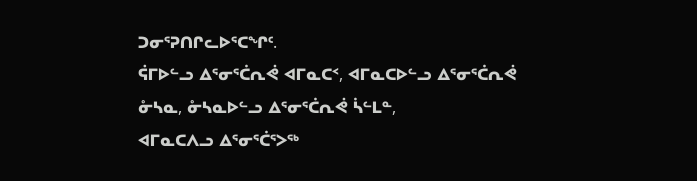ᑐᓂᕐᕈᑎᒋᓚᐅᕐᑕᖏᑦ.
ᕌᒥᐅᓪᓗ ᐃᕐᓂᕐᑖᕆᕚ ᐊᒥᓇᑕᑉ, ᐊᒥᓇᑕᐅᓪᓗ ᐃᕐᓂᕐᑖᕆᕚ ᓁᓴᓇ, ᓁᓴᓇᐅᓪᓗ ᐃᕐᓂᕐᑖᕆᕚ ᓵᓪᒪᓐ,
ᐊᒥᓇᑕᐱᓗ ᐃᕐᓂᕐᑖᕐᐳᖅ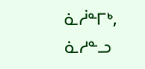ᓈᓲᓐᒥᒃ, ᓈᓱᓐᓗ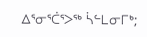ᐃᕐᓂᕐᑖᕐᐳᖅ ᓵᓪᒪᓂᒥᒃ;